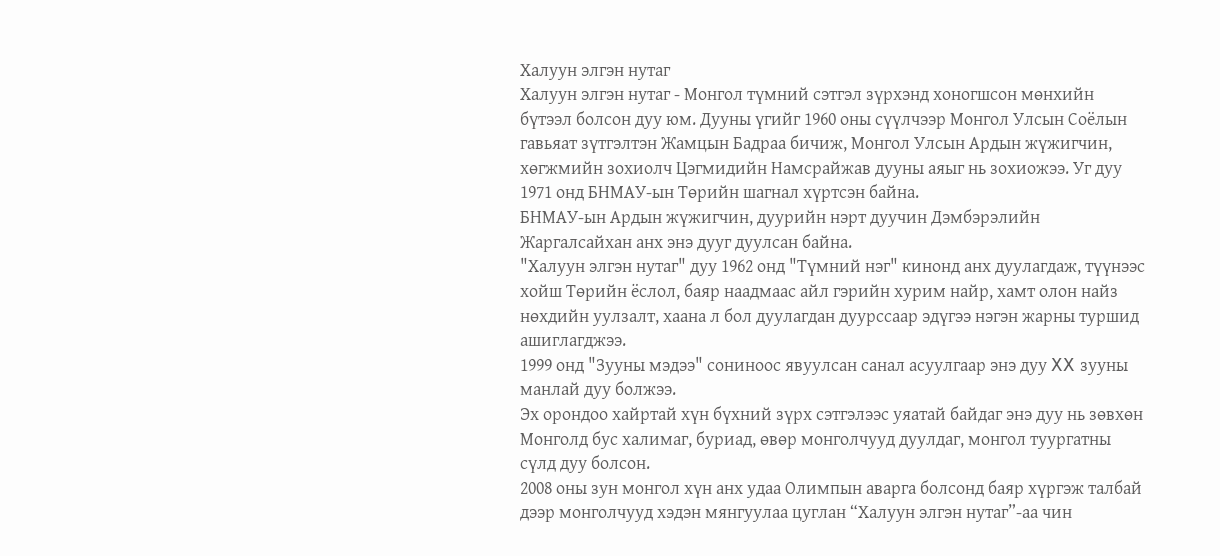Халуун элгэн нутаг
Халуун элгэн нутаг - Монгол түмний сэтгэл зүрхэнд хоногшсон мөнхийн бүтээл болсон дуу юм. Дууны үгийг 1960 оны сүүлчээр Монгол Улсын Соёлын гавьяат зүтгэлтэн Жамцын Бадраа бичиж, Монгол Улсын Ардын жүжигчин, хөгжмийн зохиолч Цэгмидийн Намсрайжав дууны аяыг нь зохиожээ. Уг дуу 1971 онд БНМАУ-ын Төрийн шагнал хүртсэн байна.
БНМАУ-ын Ардын жүжигчин, дуурийн нэрт дуучин Дэмбэрэлийн Жаргалсайхан анх энэ дууг дуулсан байна.
"Халуун элгэн нутаг" дуу 1962 онд "Түмний нэг" кинонд анх дуулагдаж, түүнээс хойш Төрийн ёслол, баяр наадмаас айл гэрийн хурим найр, хамт олон найз нөхдийн уулзалт, хаана л бол дуулагдан дуурссаар эдүгээ нэгэн жарны туршид ашиглагджээ.
1999 онд "Зууны мэдээ" сониноос явуулсан санал асуулгаар энэ дуу XX зууны манлай дуу болжээ.
Эх орондоо хайртай хүн бүхний зүрх сэтгэлээс уяатай байдаг энэ дуу нь зөвхөн Монголд бус халимаг, буриад, өвөр монголчууд дуулдаг, монгол туургатны сүлд дуу болсон.
2008 оны зун монгол хүн анх удаа Олимпын аварга болсонд баяр хүргэж талбай дээр монголчууд хэдэн мянгуулаа цуглан “Халуун элгэн нутаг”-аа чин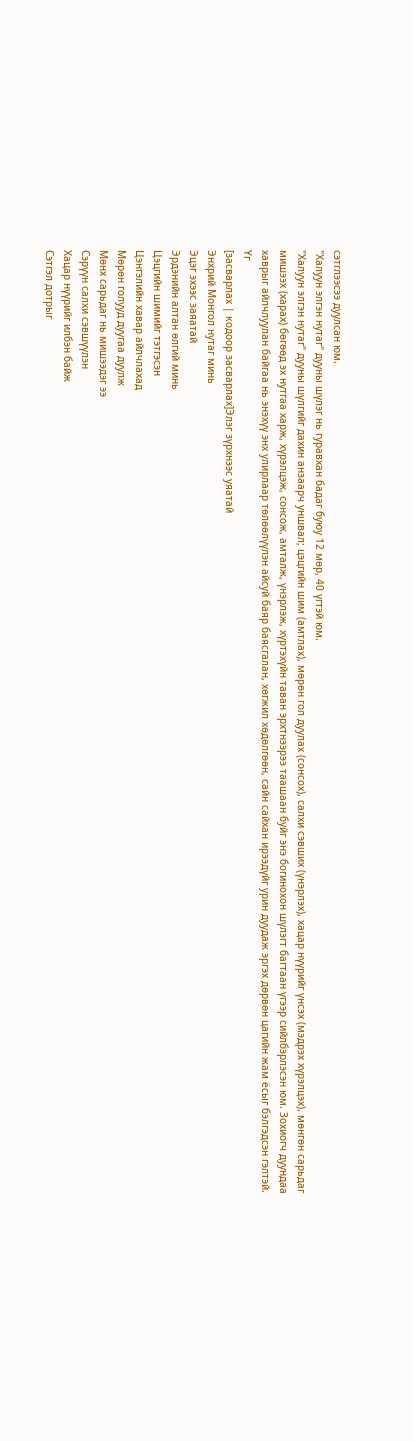сэтглээсээ дуулсан юм.
"Халуун элгэн нутаг" дууны шүлэг нь гуравхан бадаг буюу 12 мөр, 40 үгтэй юм.
"Халуун элгэн нутаг" дууны шүлгийг дахин анзаарч уншвал; цэцгийн шим (амтлах), мөрөн гол дуулах (сонсох), салхи сэвших (үнэрлэх), хацар нүүрийг үнсэх (мэдрэх хүрэлцэх), мөнгөн сарьдаг мишээх (харах) бөгөөд эх нутгаа харж, хүрэлцэж, сонсож, амталж, үнэрлэж, хүртэхүйн таван эрхтнээрээ таашаан буйг энэ богинохон шүлэгт багтаан үгээр сийлбэрлэсэн юм. Зохиогч дуундаа хаврыг айлчлуулан байгаа нь энэхүү энх улирлаар төлөөлүүлэн айсуй баяр баясгалан, хөгжил хөдөлгөөн, сайн сайхан ирээдүйг урин дуудаж эргэх дөрвөн цагийн жам ёсыг бэлгэдсэн гэлтэй.
Үг
[засварлах | кодоор засварлах]Элэг зүрхнээс уяатай
Энхрий Монгол нутаг минь
Эцэг эхээс заяатай
Эрдэнийн алтан өлгий минь
Цэцгийн шимийг тэтгэсэн
Цэнгэлийн хавар айлчлахад
Мөрөн голууд дуугаа дуулж
Мөнх сарьдаг нь мишээдэг ээ
Сэрүүн салхи сэвшүүлэн
Хацар нүүрийг илбэн байж
Сэтгэл дотрыг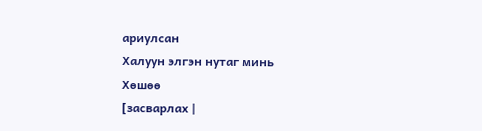ариулсан
Халуун элгэн нутаг минь
Хөшөө
[засварлах |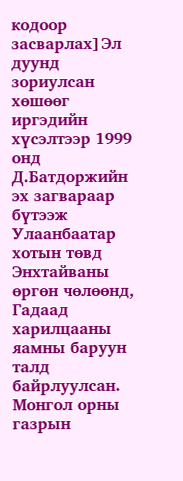кодоор засварлах]Эл дуунд зориулсан хөшөөг иргэдийн хүсэлтээр 1999 онд Д.Батдоржийн эх загвараар бүтээж Улаанбаатар хотын төвд Энхтайваны өргөн чөлөөнд, Гадаад харилцааны яамны баруун талд байрлуулсан. Монгол орны газрын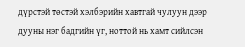дүрстэй төстэй хэлбэрийн хавтгай чулуун дээр дууны нэг бадгийн үг, ноттой нь хамт сийлсэн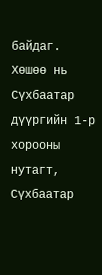байдаг. Хөшөө нь Сүхбаатар дүүргийн 1-р хорооны нутагт, Сүхбаатар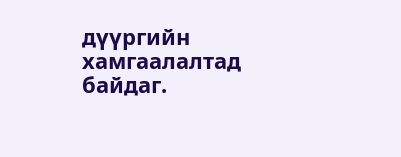дүүргийн хамгаалалтад байдаг.